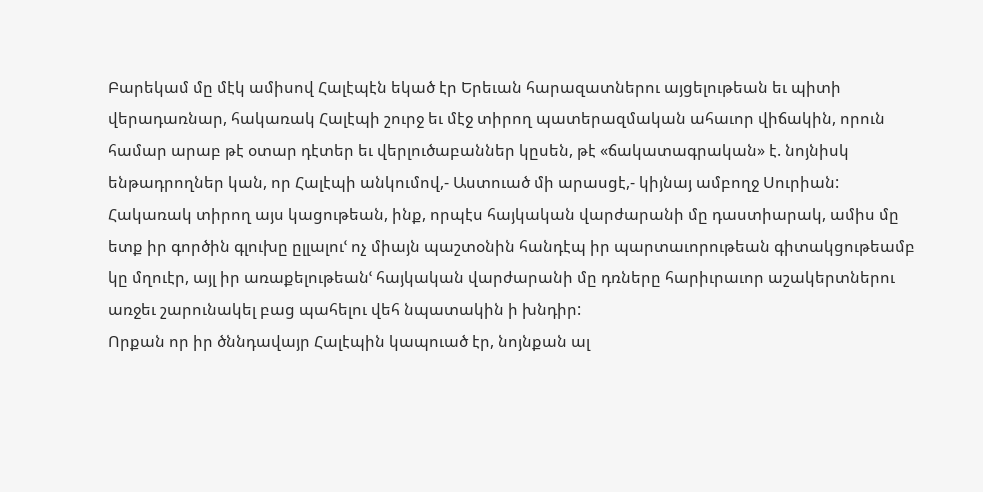Բարեկամ մը մէկ ամիսով Հալէպէն եկած էր Երեւան հարազատներու այցելութեան եւ պիտի վերադառնար, հակառակ Հալէպի շուրջ եւ մէջ տիրող պատերազմական ահաւոր վիճակին, որուն համար արաբ թէ օտար դէտեր եւ վերլուծաբաններ կըսեն, թէ «ճակատագրական» է. նոյնիսկ ենթադրողներ կան, որ Հալէպի անկումով,- Աստուած մի արասցէ,- կիյնայ ամբողջ Սուրիան:
Հակառակ տիրող այս կացութեան, ինք, որպէս հայկական վարժարանի մը դաստիարակ, ամիս մը ետք իր գործին գլուխը ըլլալուՙ ոչ միայն պաշտօնին հանդէպ իր պարտաւորութեան գիտակցութեամբ կը մղուէր, այլ իր առաքելութեանՙ հայկական վարժարանի մը դռները հարիւրաւոր աշակերտներու առջեւ շարունակել բաց պահելու վեհ նպատակին ի խնդիր:
Որքան որ իր ծննդավայր Հալէպին կապուած էր, նոյնքան ալ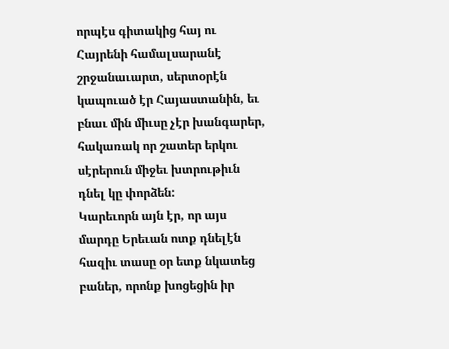որպէս գիտակից հայ ու Հայրենի համալսարանէ շրջանաւարտ, սերտօրէն կապուած էր Հայաստանին, եւ բնաւ մին միւսը չէր խանգարեր, հակառակ որ շատեր երկու սէրերուն միջեւ խտրութիւն դնել կը փորձեն:
Կարեւորն այն էր, որ այս մարդը Երեւան ոտք դնելէն հազիւ տասը օր ետք նկատեց բաներ, որոնք խոցեցին իր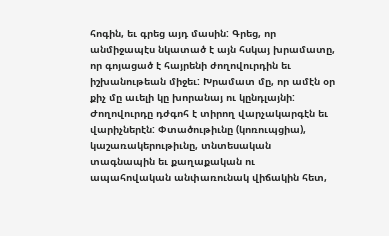հոգին, եւ գրեց այդ մասին: Գրեց, որ անմիջապէս նկատած է այն հսկայ խրամատը, որ գոյացած է հայրենի ժողովուրդին եւ իշխանութեան միջեւ: Խրամատ մը, որ ամէն օր քիչ մը աւելի կը խորանայ ու կընդլայնի:
Ժողովուրդը դժգոհ է տիրող վարչակարգէն եւ վարիչներէն: Փտածութիւնը (կոռուպցիա), կաշառակերութիւնը, տնտեսական տագնապին եւ քաղաքական ու ապահովական անփառունակ վիճակին հետ,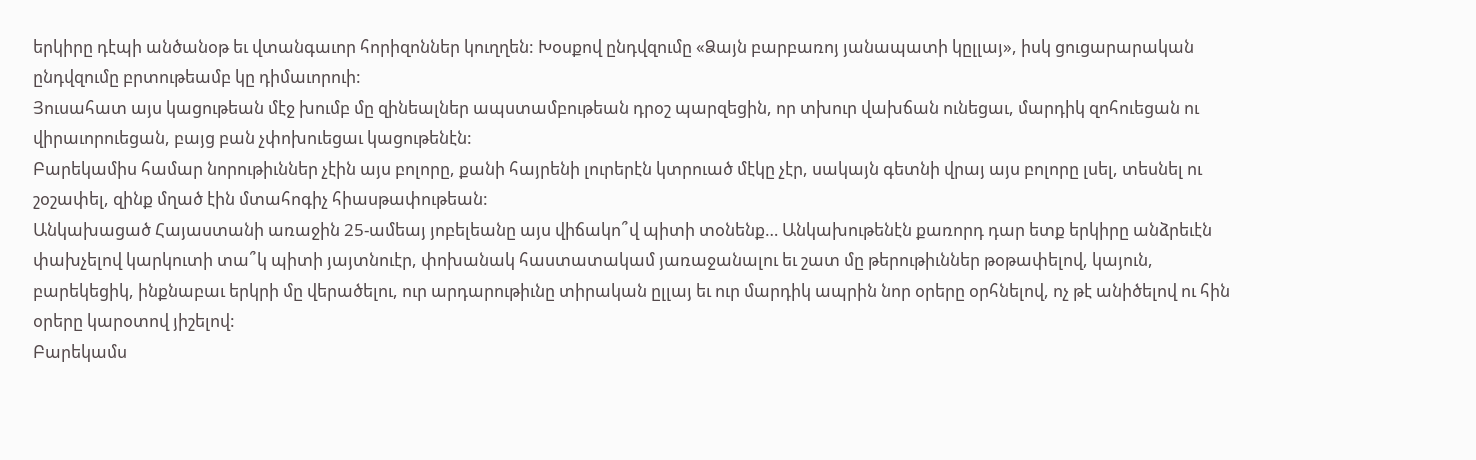երկիրը դէպի անծանօթ եւ վտանգաւոր հորիզոններ կուղղեն: Խօսքով ընդվզումը «Ձայն բարբառոյ յանապատի կըլլայ», իսկ ցուցարարական ընդվզումը բրտութեամբ կը դիմաւորուի:
Յուսահատ այս կացութեան մէջ խումբ մը զինեալներ ապստամբութեան դրօշ պարզեցին, որ տխուր վախճան ունեցաւ, մարդիկ զոհուեցան ու վիրաւորուեցան, բայց բան չփոխուեցաւ կացութենէն:
Բարեկամիս համար նորութիւններ չէին այս բոլորը, քանի հայրենի լուրերէն կտրուած մէկը չէր, սակայն գետնի վրայ այս բոլորը լսել, տեսնել ու շօշափել, զինք մղած էին մտահոգիչ հիասթափութեան:
Անկախացած Հայաստանի առաջին 25-ամեայ յոբելեանը այս վիճակո՞վ պիտի տօնենք… Անկախութենէն քառորդ դար ետք երկիրը անձրեւէն փախչելով կարկուտի տա՞կ պիտի յայտնուէր, փոխանակ հաստատակամ յառաջանալու եւ շատ մը թերութիւններ թօթափելով, կայուն, բարեկեցիկ, ինքնաբաւ երկրի մը վերածելու, ուր արդարութիւնը տիրական ըլլայ եւ ուր մարդիկ ապրին նոր օրերը օրհնելով, ոչ թէ անիծելով ու հին օրերը կարօտով յիշելով:
Բարեկամս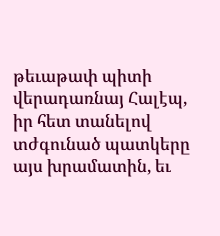թեւաթափ պիտի վերադառնայ Հալէպ, իր հետ տանելով տժգունած պատկերը այս խրամատին, եւ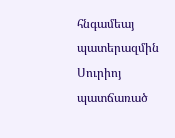հնգամեայ պատերազմին Սուրիոյ պատճառած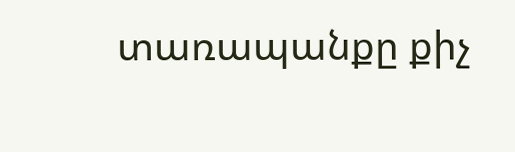տառապանքը քիչ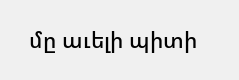մը աւելի պիտի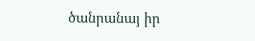ծանրանայ իր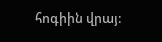հոգիին վրայ: